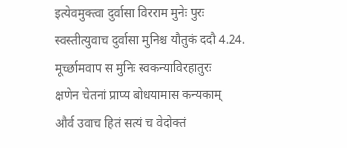इत्येवमुक्त्वा दुर्वासा विरराम मुनेः पुरः
स्वस्तीत्युवाच दुर्वासा मुनिश्च यौतुकं ददौ 4.24.
मूर्च्छामवाप स मुनिः स्वकन्याविरहातुरः
क्षणेन चेतनां प्राप्य बोधयामास कन्यकाम्
और्व उवाच हितं सत्यं च वेदोक्तं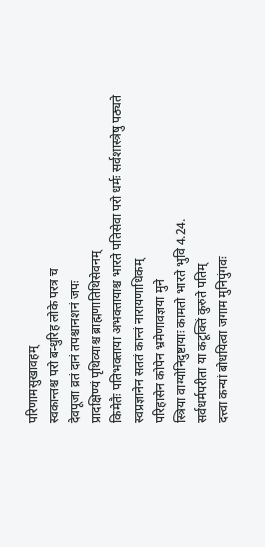परिणामसुखावहम्
स्वकान्तश्च परो बन्धुरिह लोके परत्र च
देवपूजा व्रतं दानं तपश्चानशनं जपः
प्रादक्षिण्यं पृथिव्याश्च ब्राह्मणातिथिसेवनम्
किमेतैः पतिभक्ताया अभक्तायाश्च भारते पतिसेवा परो धर्मः सर्वशास्त्रेषु पठ्यते
स्वप्रज्ञानेन सततं कान्तं नारायणाधिकम्
परिहासेन कोपेन भ्रमेणावज्ञया मुने
स्त्रिया वाग्योनिदुष्टायाः कामतो भारते भुवि 4.24.
सर्वधर्मपरीता या कटूक्तिं कुरुते पतिम्
दत्त्वा कन्यां बोधयित्वा जगाम मुनिपुंगवः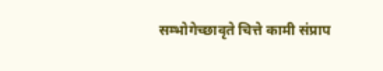सम्भोगेच्छावृते चित्ते कामी संप्राप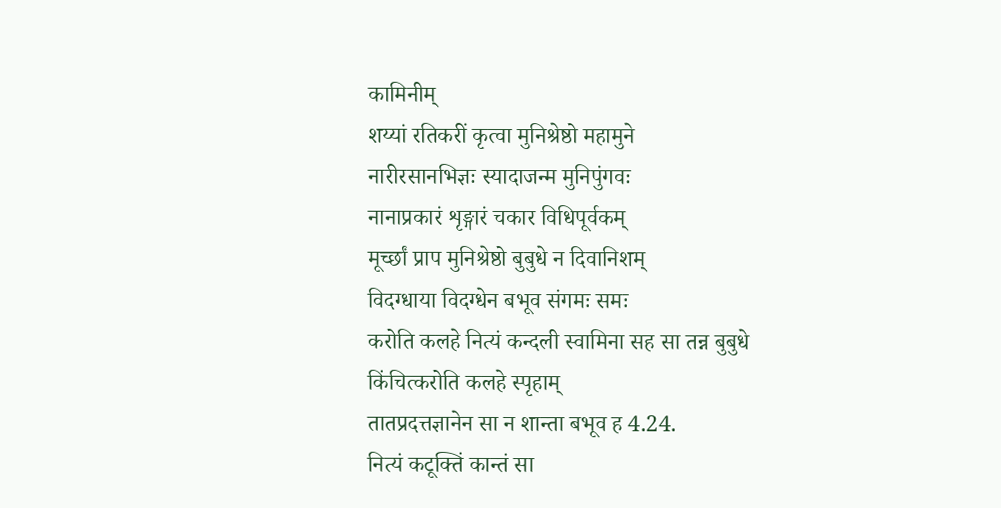कामिनीम्
शय्यां रतिकरीं कृत्वा मुनिश्रेष्ठो महामुने
नारीरसानभिज्ञः स्यादाजन्म मुनिपुंगवः
नानाप्रकारं शृङ्गारं चकार विधिपूर्वकम्
मूर्च्छां प्राप मुनिश्रेष्ठो बुबुधे न दिवानिशम्
विदग्धाया विदग्धेन बभूव संगमः समः
करोति कलहे नित्यं कन्दली स्वामिना सह सा तन्न बुबुधे किंचित्करोति कलहे स्पृहाम्
तातप्रदत्तज्ञानेन सा न शान्ता बभूव ह 4.24.
नित्यं कटूक्तिं कान्तं सा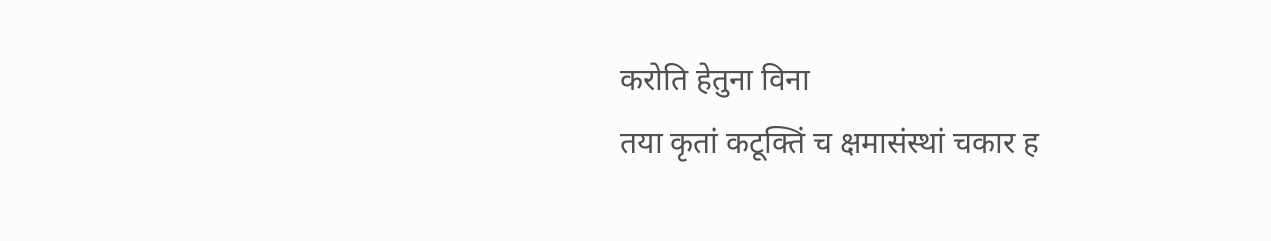करोति हेतुना विना
तया कृतां कटूक्तिं च क्षमासंस्थां चकार ह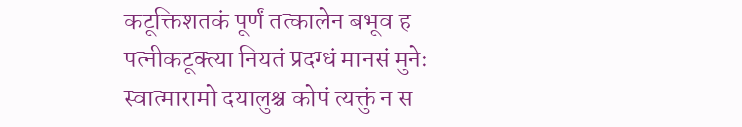कटूक्तिशतकं पूर्णं तत्कालेन बभूव ह
पत्नीकटूक्त्या नियतं प्रदग्धं मानसं मुनेः
स्वात्मारामो दयालुश्च कोपं त्यक्तुं न स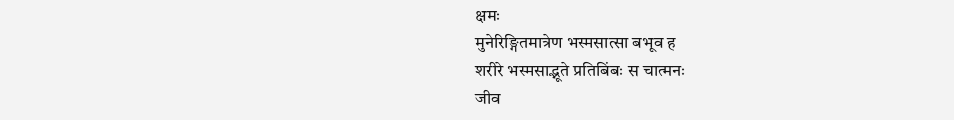क्षमः
मुनेरिङ्गितमात्रेण भस्मसात्सा बभूव ह
शरीरे भस्मसाद्भूते प्रतिबिंबः स चात्मनः
जीव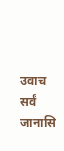उवाच सर्वं जानासि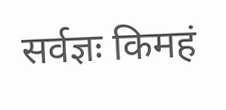सर्वज्ञः किमहं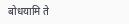बोधयामि ते